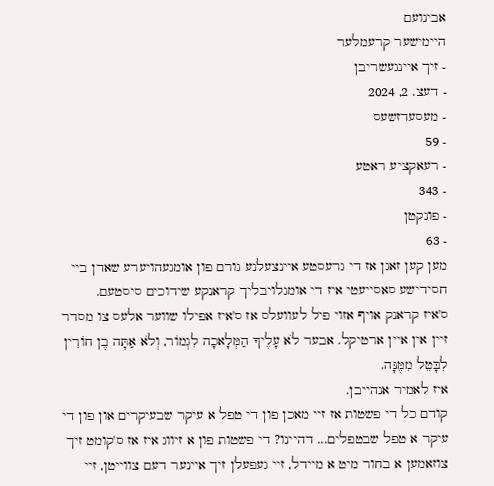אבינועם
היימישער קרעמלער
- זיך איינגעשריבן
- דעצ. 2, 2024
- מעסעדזשעס
- 59
- רעאקציע ראטע
- 343
- פונקטן
- 63
מען קען זאגן אז די גרעסטע איינצעלנע גורם פון אומגעהויערע שאדן ביי חסידישע סאסייעטי איז די אומגלויבליך קראנקע שידוכים סיסטעם.
ס'איז קראנק אויף אזוי פיל לעוועלס אז ס'איז אפילו שווער אלעס צו מסדר זיין אין איין ארטיקל. אבער לֹא עָלֶיךָ הַמְּלָאכָה לִגְמוֹר, וְלֹא אַתָּה בֶן חוֹרִין לִבָּטֵל מִמֶּנָּה.
איז לאמיר אנהייבן.
קודם כל די פשטות אז זיי מאכן פון די טפל א עיקר שבעיקרים און פון די עיקר א טפל שבטפלים... דהיינו? די פשטות פון א זיווג איז אז ס'קומט זיך צוזאמען א בחור מיט א מיידל, זיי געפעלן זיך איינער דעם צווייטן, זיי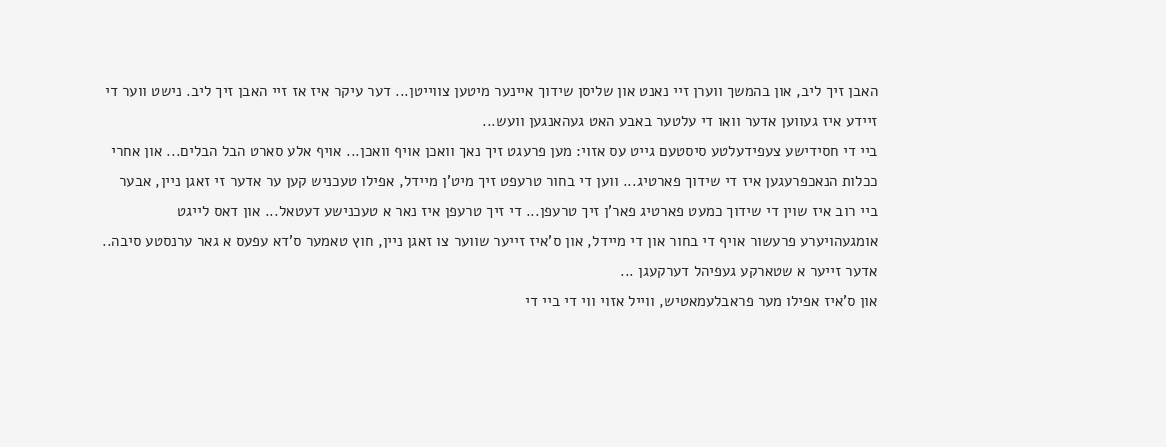האבן זיך ליב, און בהמשך ווערן זיי נאנט און שליסן שידוך איינער מיטען צווייטן... דער עיקר איז אז זיי האבן זיך ליב. נישט ווער די זיידע איז געווען אדער וואו די עלטער באבע האט געהאנגען וועש...
ביי די חסידישע צעפידעלטע סיסטעם גייט עס אזוי: מען פרעגט זיך נאך וואכן אויף וואכן... אויף אלע סארט הבל הבלים... און אחרי ככלות הנאכפרעגען איז די שידוך פארטיג... ווען די בחור טרעפט זיך מיט'ן מיידל, אפילו טעכניש קען ער אדער זי זאגן ניין, אבער ביי רוב איז שוין די שידוך כמעט פארטיג פאר'ן זיך טרעפן... די זיך טרעפן איז נאר א טעכנישע דעטאל... און דאס לייגט אומגעהויערע פרעשור אויף די בחור און די מיידל, און ס'איז זייער שווער צו זאגן ניין, חוץ טאמער ס'דא עפעס א גאר ערנסטע סיבה.. אדער זייער א שטארקע געפיהל דערקעגן ...
און ס'איז אפילו מער פראבלעמאטיש, ווייל אזוי ווי די ביי די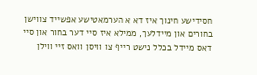חסידישע חינוך איז דא א הערמאטישע אפשייד צווישן בחורים און מיידלעך, ממילא איז סיי דער בחור און סיי דאס מיידל בכלל נישט רייף צו וויסן וואס זיי ווילן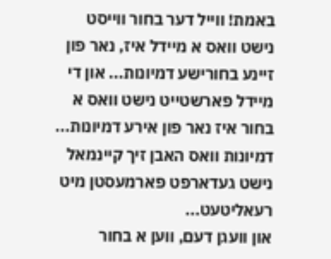באמת! ווייל דער בחור ווייסט נישט וואס א מיידל איז, נאר פון זיינע בחורישע דמיונות... און די מיידל פארשטייט נישט וואס א בחור איז נאר פון אירע דמיונות... דמיונות וואס האבן זיך קיינמאל נישט געדארפט פארמעסטן מיט רעאליטעט...
און וועגן דעם, ווען א בחור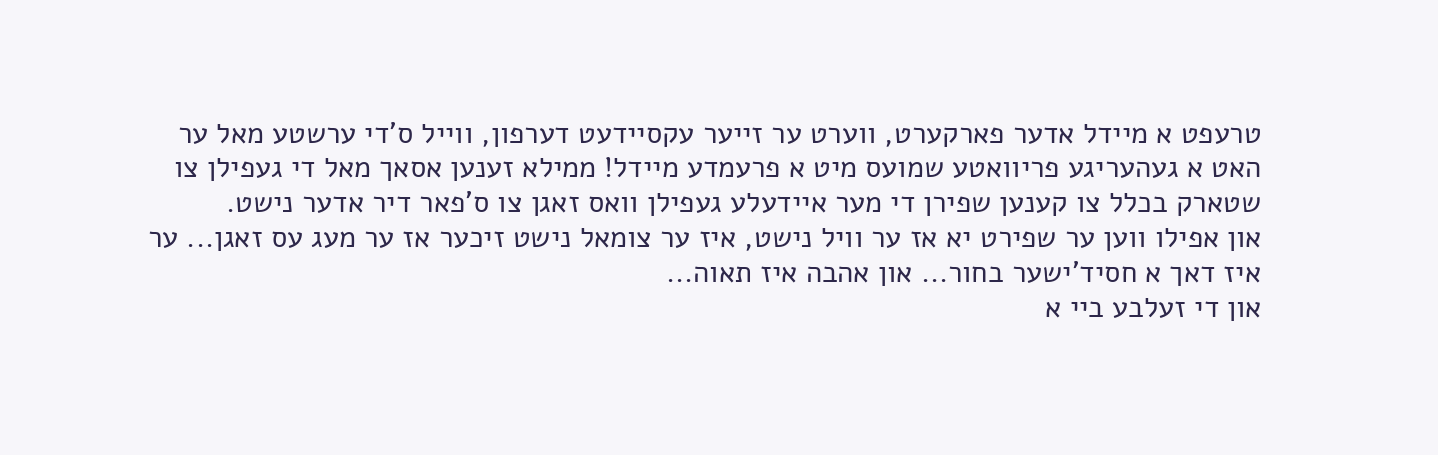טרעפט א מיידל אדער פארקערט, ווערט ער זייער עקסיידעט דערפון, ווייל ס'די ערשטע מאל ער האט א געהעריגע פריוואטע שמועס מיט א פרעמדע מיידל! ממילא זענען אסאך מאל די געפילן צו שטארק בכלל צו קענען שפירן די מער איידעלע געפילן וואס זאגן צו ס'פאר דיר אדער נישט.
און אפילו ווען ער שפירט יא אז ער וויל נישט, איז ער צומאל נישט זיכער אז ער מעג עס זאגן... ער איז דאך א חסיד'ישער בחור... און אהבה איז תאוה...
און די זעלבע ביי א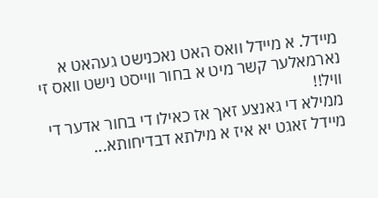מיידל. א מיידל וואס האט נאכנישט געהאט א נארמאלער קשר מיט א בחור ווייסט נישט וואס זי וויל!!
ממילא די גאנצע זאך אז כאילו די בחור אדער די מיידל זאגט יא איז א מילתא דבדיחותא...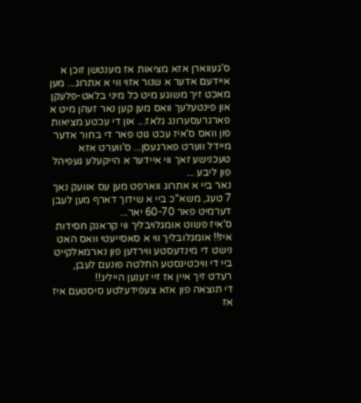ס'געווארן אזא מציאות אז מענטשן זוכן א איידעם אדער א שנור אזוי ווי א אתרוג... מען מאכט זיך משוגע מיט כל מיני בלאט-פלעקן און פינטעלעך וואס מען קען נאר זעהן מיט א פארגרעסערונג גלאז... און די עכטע מציאות פון וואס ס'איז עכט גוט פאר די בחור אדער מיידל ווערט פארגעסן... ס'ווערט אזא טעכנישע זאך ווי איידער א הייקעלע געפיהל פון ליבע ...
נאר ביי א אתרוג ווארפט מען עס אוועק נאך 7 טעג, משא"כ ביי א שידוך דארף מען לעבן דערמיט פאר 60-70 יאר...
ס'איז פשוט אומגלויבליך ווי קראנק חסידות איז!! אומגלובליך ווי א סאסייעטי וואס האט נישט די מינדעסטע ווירדען פון נארמאלקייט ביי די וויכטיגסטע החלטה פונעם לעבן, רעדט זיך איין אז זיי זענען הייליג!!
די תוצאה פון אזא צעפידעלטע סיסטעם איז אז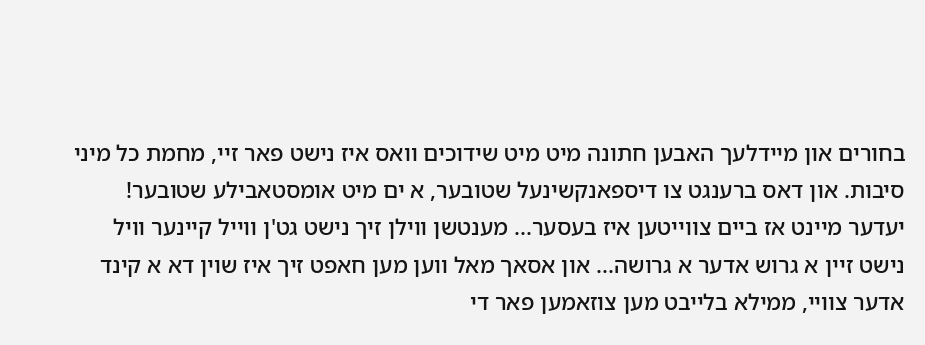בחורים און מיידלעך האבען חתונה מיט מיט שידוכים וואס איז נישט פאר זיי, מחמת כל מיני סיבות. און דאס ברענגט צו דיספאנקשינעל שטובער, א ים מיט אומסטאבילע שטובער! יעדער מיינט אז ביים צווייטען איז בעסער... מענטשן ווילן זיך נישט גט'ן ווייל קיינער וויל נישט זיין א גרוש אדער א גרושה... און אסאך מאל ווען מען חאפט זיך איז שוין דא א קינד אדער צוויי, ממילא בלייבט מען צוזאמען פאר די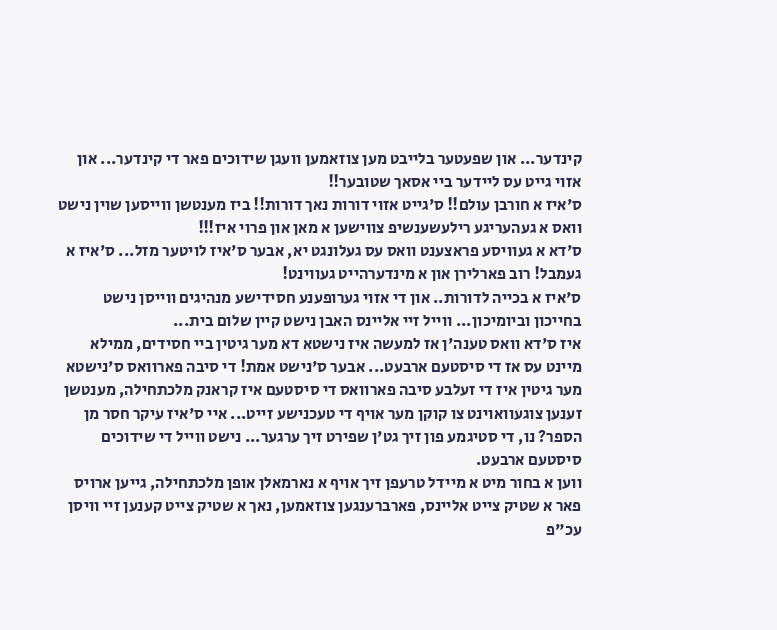קינדער... און שפעטער בלייבט מען צוזאמען וועגן שידוכים פאר די קינדער... און אזוי גייט עס ליידער ביי אסאך שטובער!!
ס'איז א חורבן עולם!! ס'גייט אזוי דורות נאך דורות!! ביז מענטשן ווייסען שוין נישט וואס א געהעריגע רילעשענשיפ צווישען א מאן און פרוי איז!!!
ס'דא א געוויסע פראצענט וואס עס געלונגט יא, אבער ס'איז לויטער מזל... ס'איז א געמבל! רוב פארלירן און א מינדערהייט געווינט!
ס'איז א בכייה לדורות.. און די אזוי גערופענע חסידישע מנהיגים ווייסן נישט בחייכון וביומיכון... ווייל זיי אליינס האבן נישט קיין שלום בית...
איז ס'דא וואס טענה'ן אז למעשה איז נישטא דא מער גיטין ביי חסידים, ממילא מיינט עס אז די סיסטעם ארבעט... אבער ס'נישט אמת! די סיבה פארוואס ס'נישטא מער גיטין איז די זעלבע סיבה פארוואס די סיסטעם איז קראנק מלכתחילה, מענטשן זענען צוגעוואוינט צו קוקן מער אויף די טעכנישע זייט... איי ס'איז עיקר חסר מן הספר? נו, די סטיגמע פון זיך גט'ן שפירט זיך ערגער... נישט ווייל די שידוכים סיסטעם ארבעט.
ווען א בחור מיט א מיידל טרעפן זיך אויף א נארמאלן אופן מלכתחילה, גייען ארויס פאר א שטיק צייט אליינס, פארברענגען צוזאמען, נאך א שטיק צייט קענען זיי וויסן עכ"פ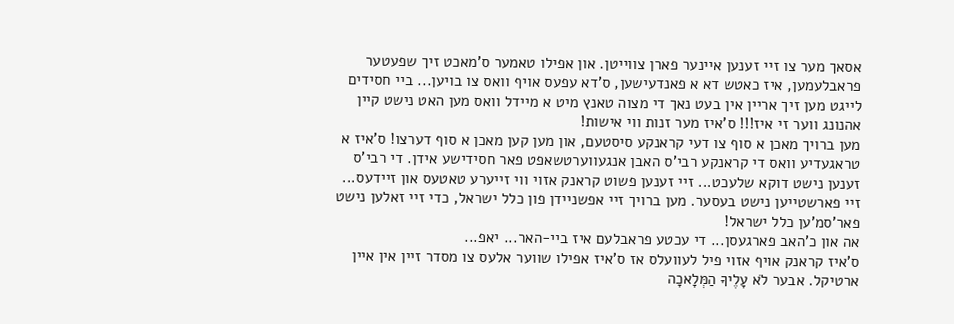אסאך מער צו זיי זענען איינער פארן צווייטן. און אפילו טאמער ס'מאכט זיך שפעטער פראבלעמען, איז כאטש דא א פאנדעישען, ס'דא עפעס אויף וואס צו בויען... ביי חסידים לייגט מען זיך אריין אין בעט נאך די מצוה טאנץ מיט א מיידל וואס מען האט נישט קיין אהנונג ווער זי איז!!! ס'איז מער זנות ווי אישות!
מען ברויך מאכן א סוף צו דעי קראנקע סיסטעם, און מען קען מאכן א סוף דערצו! ס'איז א טראגעדיע וואס די קראנקע רבי'ס האבן אנגעווערטשאפט פאר חסידישע אידן. די רבי'ס זענען נישט דוקא שלעכט... זיי זענען פשוט קראנק אזוי ווי זייערע טאטעס און זיידעס... זיי פארשטייען נישט בעסער. מען ברויך זיי אפשניידן פון כלל ישראל, כדי זיי זאלען נישט פאר'סמ'ען כלל ישראל!
אה און כ'האב פארגעסן... די עכטע פראבלעם איז ביי-האר... יאפ...
ס'איז קראנק אויף אזוי פיל לעוועלס אז ס'איז אפילו שווער אלעס צו מסדר זיין אין איין ארטיקל. אבער לֹא עָלֶיךָ הַמְּלָאכָה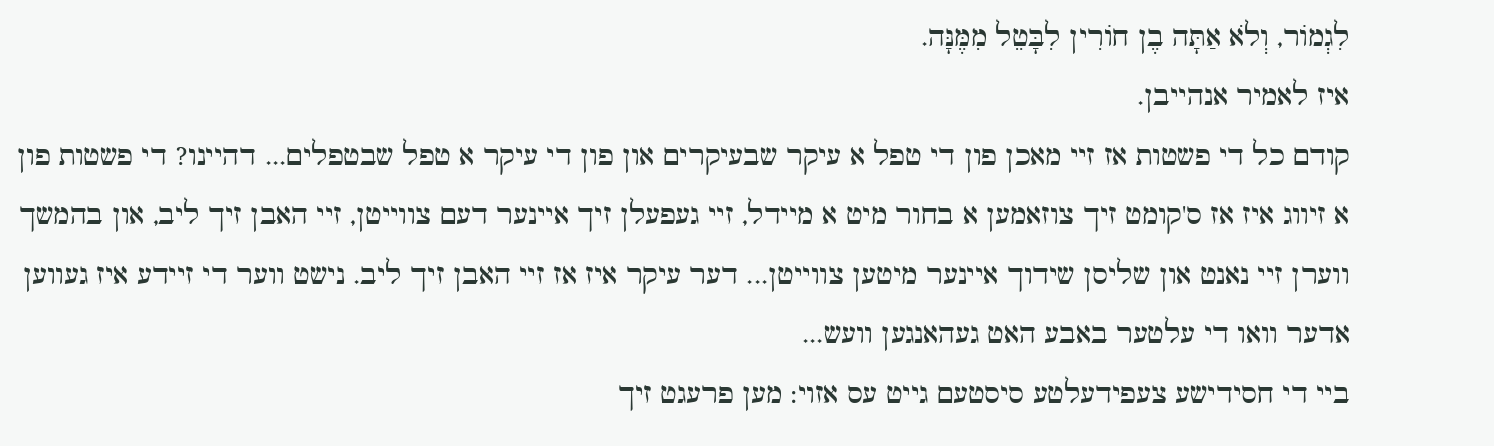לִגְמוֹר, וְלֹא אַתָּה בֶן חוֹרִין לִבָּטֵל מִמֶּנָּה.
איז לאמיר אנהייבן.
קודם כל די פשטות אז זיי מאכן פון די טפל א עיקר שבעיקרים און פון די עיקר א טפל שבטפלים... דהיינו? די פשטות פון א זיווג איז אז ס'קומט זיך צוזאמען א בחור מיט א מיידל, זיי געפעלן זיך איינער דעם צווייטן, זיי האבן זיך ליב, און בהמשך ווערן זיי נאנט און שליסן שידוך איינער מיטען צווייטן... דער עיקר איז אז זיי האבן זיך ליב. נישט ווער די זיידע איז געווען אדער וואו די עלטער באבע האט געהאנגען וועש...
ביי די חסידישע צעפידעלטע סיסטעם גייט עס אזוי: מען פרעגט זיך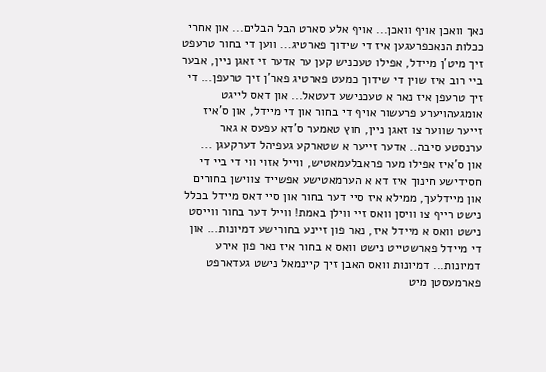נאך וואכן אויף וואכן... אויף אלע סארט הבל הבלים... און אחרי ככלות הנאכפרעגען איז די שידוך פארטיג... ווען די בחור טרעפט זיך מיט'ן מיידל, אפילו טעכניש קען ער אדער זי זאגן ניין, אבער ביי רוב איז שוין די שידוך כמעט פארטיג פאר'ן זיך טרעפן... די זיך טרעפן איז נאר א טעכנישע דעטאל... און דאס לייגט אומגעהויערע פרעשור אויף די בחור און די מיידל, און ס'איז זייער שווער צו זאגן ניין, חוץ טאמער ס'דא עפעס א גאר ערנסטע סיבה.. אדער זייער א שטארקע געפיהל דערקעגן ...
און ס'איז אפילו מער פראבלעמאטיש, ווייל אזוי ווי די ביי די חסידישע חינוך איז דא א הערמאטישע אפשייד צווישן בחורים און מיידלעך, ממילא איז סיי דער בחור און סיי דאס מיידל בכלל נישט רייף צו וויסן וואס זיי ווילן באמת! ווייל דער בחור ווייסט נישט וואס א מיידל איז, נאר פון זיינע בחורישע דמיונות... און די מיידל פארשטייט נישט וואס א בחור איז נאר פון אירע דמיונות... דמיונות וואס האבן זיך קיינמאל נישט געדארפט פארמעסטן מיט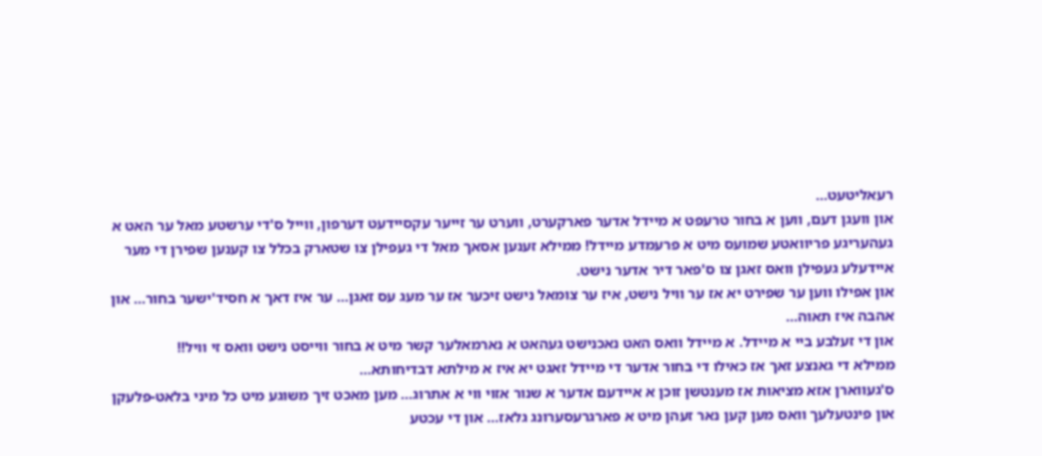רעאליטעט...
און וועגן דעם, ווען א בחור טרעפט א מיידל אדער פארקערט, ווערט ער זייער עקסיידעט דערפון, ווייל ס'די ערשטע מאל ער האט א געהעריגע פריוואטע שמועס מיט א פרעמדע מיידל! ממילא זענען אסאך מאל די געפילן צו שטארק בכלל צו קענען שפירן די מער איידעלע געפילן וואס זאגן צו ס'פאר דיר אדער נישט.
און אפילו ווען ער שפירט יא אז ער וויל נישט, איז ער צומאל נישט זיכער אז ער מעג עס זאגן... ער איז דאך א חסיד'ישער בחור... און אהבה איז תאוה...
און די זעלבע ביי א מיידל. א מיידל וואס האט נאכנישט געהאט א נארמאלער קשר מיט א בחור ווייסט נישט וואס זי וויל!!
ממילא די גאנצע זאך אז כאילו די בחור אדער די מיידל זאגט יא איז א מילתא דבדיחותא...
ס'געווארן אזא מציאות אז מענטשן זוכן א איידעם אדער א שנור אזוי ווי א אתרוג... מען מאכט זיך משוגע מיט כל מיני בלאט-פלעקן און פינטעלעך וואס מען קען נאר זעהן מיט א פארגרעסערונג גלאז... און די עכטע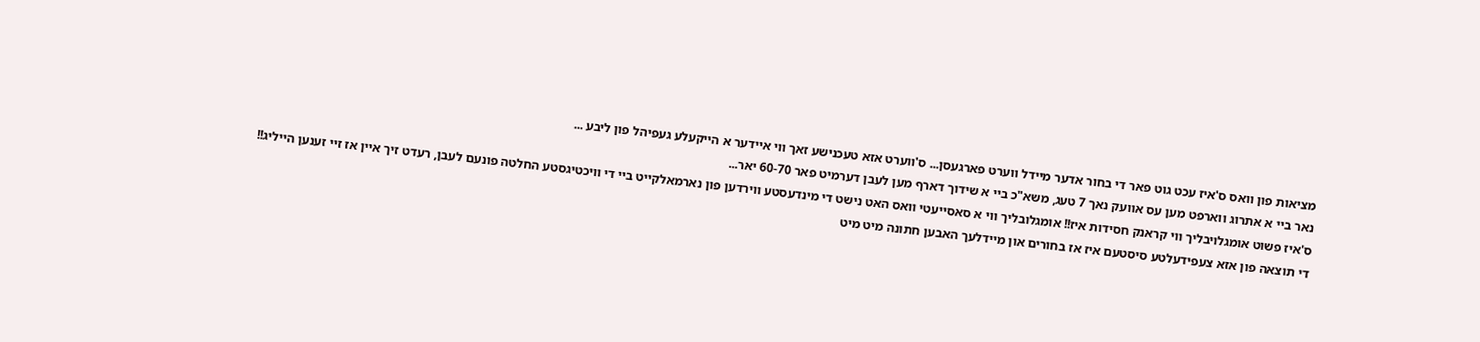מציאות פון וואס ס'איז עכט גוט פאר די בחור אדער מיידל ווערט פארגעסן... ס'ווערט אזא טעכנישע זאך ווי איידער א הייקעלע געפיהל פון ליבע ...
נאר ביי א אתרוג ווארפט מען עס אוועק נאך 7 טעג, משא"כ ביי א שידוך דארף מען לעבן דערמיט פאר 60-70 יאר...
ס'איז פשוט אומגלויבליך ווי קראנק חסידות איז!! אומגלובליך ווי א סאסייעטי וואס האט נישט די מינדעסטע ווירדען פון נארמאלקייט ביי די וויכטיגסטע החלטה פונעם לעבן, רעדט זיך איין אז זיי זענען הייליג!!
די תוצאה פון אזא צעפידעלטע סיסטעם איז אז בחורים און מיידלעך האבען חתונה מיט מיט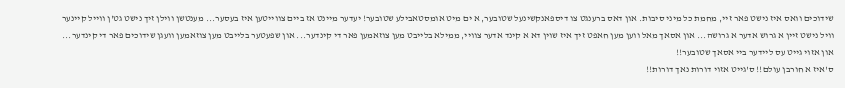שידוכים וואס איז נישט פאר זיי, מחמת כל מיני סיבות. און דאס ברענגט צו דיספאנקשינעל שטובער, א ים מיט אומסטאבילע שטובער! יעדער מיינט אז ביים צווייטען איז בעסער... מענטשן ווילן זיך נישט גט'ן ווייל קיינער וויל נישט זיין א גרוש אדער א גרושה... און אסאך מאל ווען מען חאפט זיך איז שוין דא א קינד אדער צוויי, ממילא בלייבט מען צוזאמען פאר די קינדער... און שפעטער בלייבט מען צוזאמען וועגן שידוכים פאר די קינדער... און אזוי גייט עס ליידער ביי אסאך שטובער!!
ס'איז א חורבן עולם!! ס'גייט אזוי דורות נאך דורות!!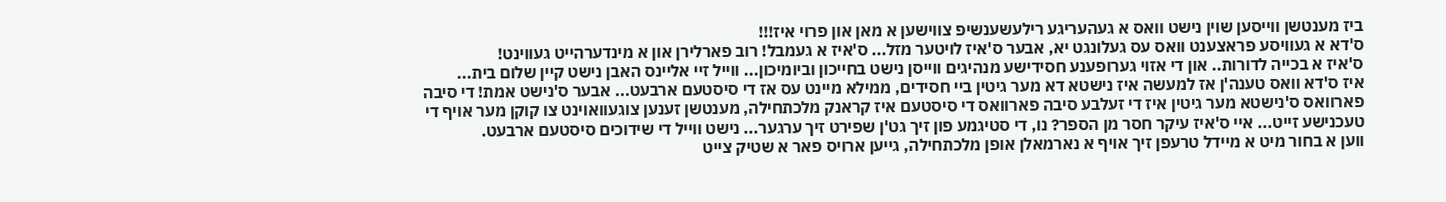ביז מענטשן ווייסען שוין נישט וואס א געהעריגע רילעשענשיפ צווישען א מאן און פרוי איז!!!
ס'דא א געוויסע פראצענט וואס עס געלונגט יא, אבער ס'איז לויטער מזל... ס'איז א געמבל! רוב פארלירן און א מינדערהייט געווינט!
ס'איז א בכייה לדורות.. און די אזוי גערופענע חסידישע מנהיגים ווייסן נישט בחייכון וביומיכון... ווייל זיי אליינס האבן נישט קיין שלום בית...
איז ס'דא וואס טענה'ן אז למעשה איז נישטא דא מער גיטין ביי חסידים, ממילא מיינט עס אז די סיסטעם ארבעט... אבער ס'נישט אמת! די סיבה פארוואס ס'נישטא מער גיטין איז די זעלבע סיבה פארוואס די סיסטעם איז קראנק מלכתחילה, מענטשן זענען צוגעוואוינט צו קוקן מער אויף די טעכנישע זייט... איי ס'איז עיקר חסר מן הספר? נו, די סטיגמע פון זיך גט'ן שפירט זיך ערגער... נישט ווייל די שידוכים סיסטעם ארבעט.
ווען א בחור מיט א מיידל טרעפן זיך אויף א נארמאלן אופן מלכתחילה, גייען ארויס פאר א שטיק צייט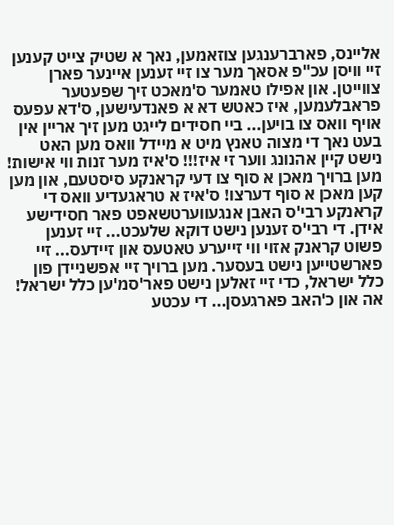אליינס, פארברענגען צוזאמען, נאך א שטיק צייט קענען זיי וויסן עכ"פ אסאך מער צו זיי זענען איינער פארן צווייטן. און אפילו טאמער ס'מאכט זיך שפעטער פראבלעמען, איז כאטש דא א פאנדעישען, ס'דא עפעס אויף וואס צו בויען... ביי חסידים לייגט מען זיך אריין אין בעט נאך די מצוה טאנץ מיט א מיידל וואס מען האט נישט קיין אהנונג ווער זי איז!!! ס'איז מער זנות ווי אישות!
מען ברויך מאכן א סוף צו דעי קראנקע סיסטעם, און מען קען מאכן א סוף דערצו! ס'איז א טראגעדיע וואס די קראנקע רבי'ס האבן אנגעווערטשאפט פאר חסידישע אידן. די רבי'ס זענען נישט דוקא שלעכט... זיי זענען פשוט קראנק אזוי ווי זייערע טאטעס און זיידעס... זיי פארשטייען נישט בעסער. מען ברויך זיי אפשניידן פון כלל ישראל, כדי זיי זאלען נישט פאר'סמ'ען כלל ישראל!
אה און כ'האב פארגעסן... די עכטע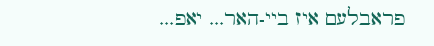פראבלעם איז ביי-האר... יאפ...